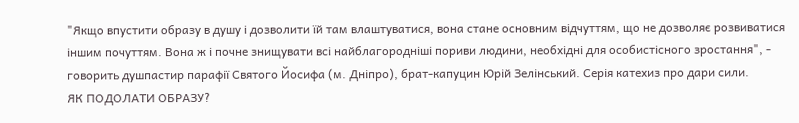"Якщо впустити образу в душу і дозволити їй там влаштуватися, вона стане основним відчуттям, що не дозволяє розвиватися іншим почуттям. Вона ж і почне знищувати всі найблагородніші пориви людини, необхідні для особистісного зростання", - говорить душпастир парафії Святого Йосифа (м. Дніпро), брат-капуцин Юрій Зелінський. Серія катехиз про дари сили.
ЯК ПОДОЛАТИ ОБРАЗУ?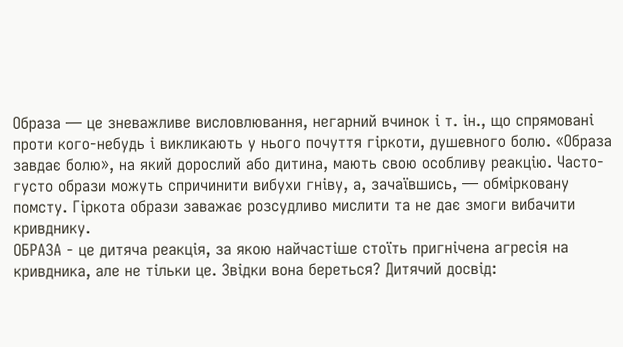Образа — це зневажливе висловлювання, негарний вчинок і т. ін., що спрямовані проти кого-небудь і викликають у нього почуття гіркоти, душевного болю. «Образа завдає болю», на який дорослий або дитина, мають свою особливу реакцію. Часто-густо образи можуть спричинити вибухи гніву, а, зачаївшись, — обмірковану помсту. Гіркота образи заважає розсудливо мислити та не дає змоги вибачити кривднику.
ОБРАЗА - це дитяча реакція, за якою найчастіше стоїть пригнічена агресія на кривдника, але не тільки це. Звідки вона береться? Дитячий досвід: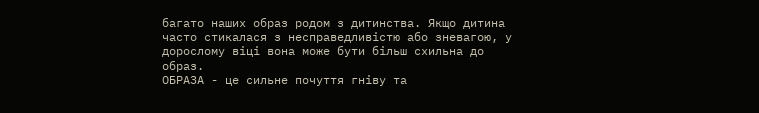багато наших образ родом з дитинства. Якщо дитина часто стикалася з несправедливістю або зневагою, у дорослому віці вона може бути більш схильна до образ.
ОБРАЗА - це сильне почуття гніву та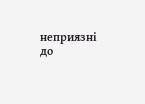неприязні до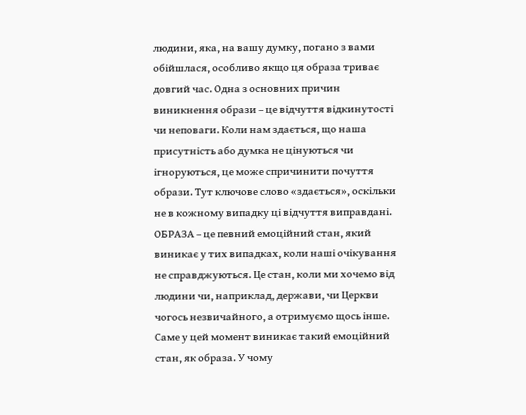людини, яка, на вашу думку, погано з вами обійшлася, особливо якщо ця образа триває довгий час. Одна з основних причин виникнення образи – це відчуття відкинутості чи неповаги. Коли нам здається, що наша присутність або думка не цінуються чи ігноруються, це може спричинити почуття образи. Тут ключове слово «здається», оскільки не в кожному випадку ці відчуття виправдані.
ОБРАЗА – це певний емоційний стан, який виникає у тих випадках, коли наші очікування не справджуються. Це стан, коли ми хочемо від людини чи, наприклад, держави, чи Церкви чогось незвичайного, а отримуємо щось інше. Саме у цей момент виникає такий емоційний стан, як образа. У чому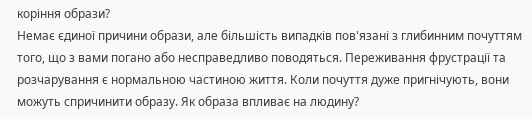коріння образи?
Немає єдиної причини образи, але більшість випадків пов'язані з глибинним почуттям того, що з вами погано або несправедливо поводяться. Переживання фрустрації та розчарування є нормальною частиною життя. Коли почуття дуже пригнічують, вони можуть спричинити образу. Як образа впливає на людину?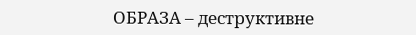ОБРАЗА – деструктивне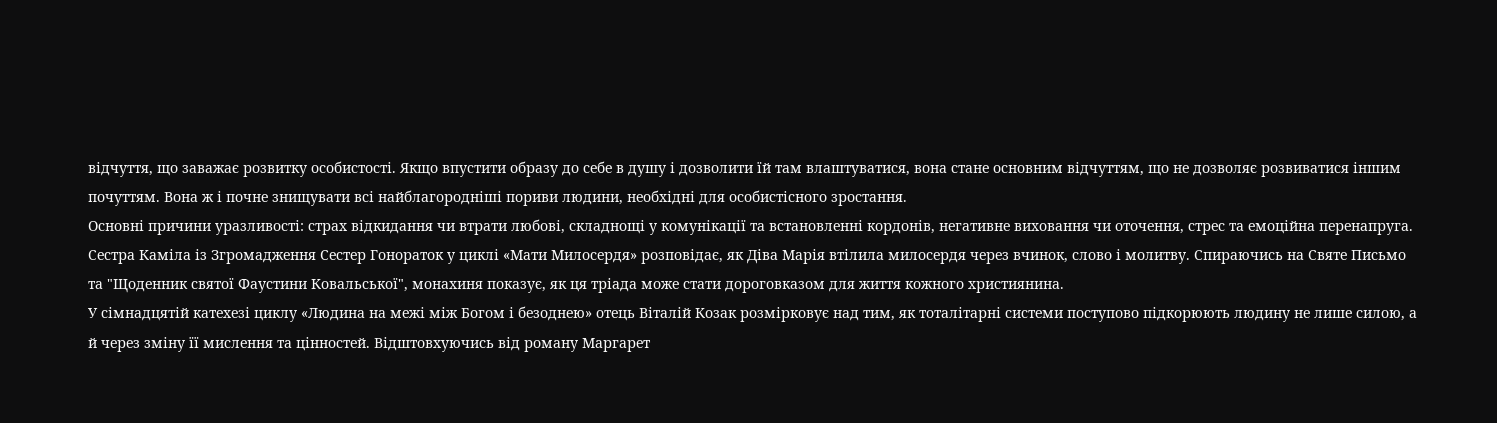відчуття, що заважає розвитку особистості. Якщо впустити образу до себе в душу і дозволити їй там влаштуватися, вона стане основним відчуттям, що не дозволяє розвиватися іншим почуттям. Вона ж і почне знищувати всі найблагородніші пориви людини, необхідні для особистісного зростання.
Основні причини уразливості: страх відкидання чи втрати любові, складнощі у комунікації та встановленні кордонів, негативне виховання чи оточення, стрес та емоційна перенапруга.
Сестра Каміла із Згромадження Cестер Гонораток у циклі «Мати Милосердя» розповідає, як Діва Марія втілила милосердя через вчинок, слово і молитву. Спираючись на Святе Письмо та "Щоденник святої Фаустини Ковальської", монахиня показує, як ця тріада може стати дороговказом для життя кожного християнина.
У сімнадцятій катехезі циклу «Людина на межі між Богом і безоднею» отець Віталій Козак розмірковує над тим, як тоталітарні системи поступово підкорюють людину не лише силою, а й через зміну її мислення та цінностей. Відштовхуючись від роману Маргарет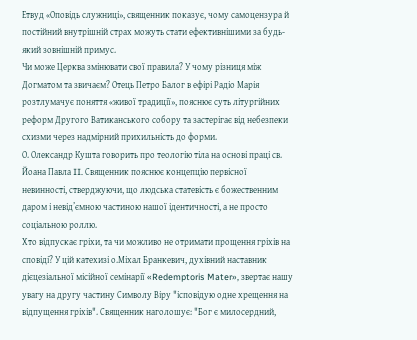Етвуд «Оповідь служниці», священник показує, чому самоцензура й постійний внутрішній страх можуть стати ефективнішими за будь-який зовнішній примус.
Чи може Церква змінювати свої правила? У чому різниця між Догматом та звичаєм? Отець Петро Балог в ефірі Радіо Марія розтлумачує поняття «живої традиції», пояснює суть літургійних реформ Другого Ватиканського собору та застерігає від небезпеки схизми через надмірний прихильність до форми.
О. Олександр Кушта говорить про теологію тіла на основі праці св. Йоана Павла II. Священник пояснює концепцію первісної невинності, стверджуючи, що людська статевість є божественним даром і невід’ємною частиною нашої ідентичності, а не просто соціальною роллю.
Хто відпускає гріхи, та чи можливо не отримати прощення гріхів на сповіді? У цій катехизі о.Міхал Бранкевич, духівний наставник дієцезіальної місійної семінарії «Redemptoris Mater», звертає нашу увагу на другу частину Символу Віру "ісповідую одне хрещення на відпущення гріхів". Священник наголошує: "Бог є милосердний,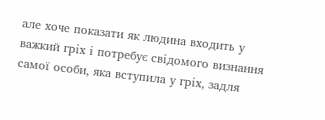але хоче показати як людина входить у важкий гріх і потребує свідомого визнання самої особи, яка вступила у гріх, задля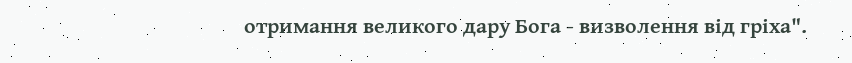отримання великого дару Бога - визволення від гріха".